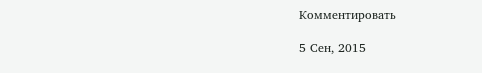Комментировать

5 Сен, 2015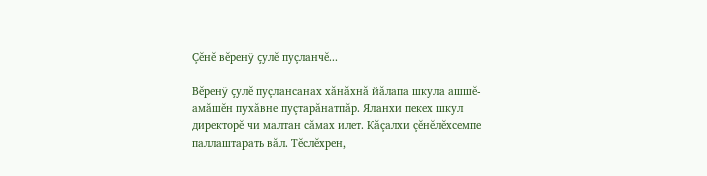Çĕнĕ вĕренÿ çулĕ пуçланчĕ...

Вĕренÿ çулĕ пуçлансанах хăнăхнă йăлапа шкула ашшĕ-амăшĕн пухăвне пуçтарăнатпăр. Яланхи пекех шкул директорĕ чи малтан сăмах илет. Кăçалхи çĕнĕлĕхсемпе паллаштарать вăл. Тĕслĕхрен,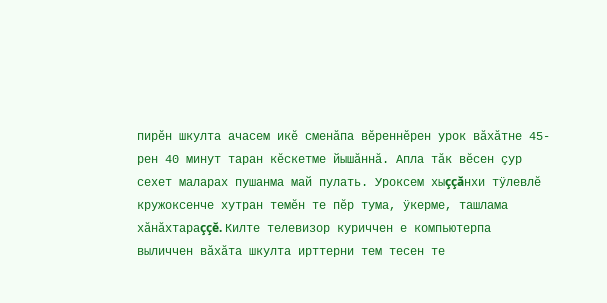пирĕн шкулта ачасем икĕ сменăпа вĕреннĕрен урок вăхăтне 45-рен 40 минут таран кĕскетме йышăннă. Апла тăк вĕсен çур сехет маларах пушанма май пулать. Уроксем хыççăнхи тÿлевлĕ кружоксенче хутран темĕн те пĕр тума, ÿкерме, ташлама хăнăхтараççĕ. Килте телевизор куриччен е компьютерпа выличчен вăхăта шкулта ирттерни тем тесен те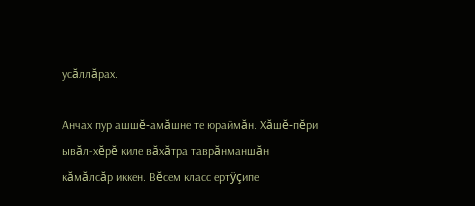усăллăрах.

Анчах пур ашшĕ-амăшне те юраймăн. Хăшĕ-пĕри ывăл-хĕрĕ киле вăхăтра таврăнманшăн кăмăлсăр иккен. Вĕсем класс ертÿçипе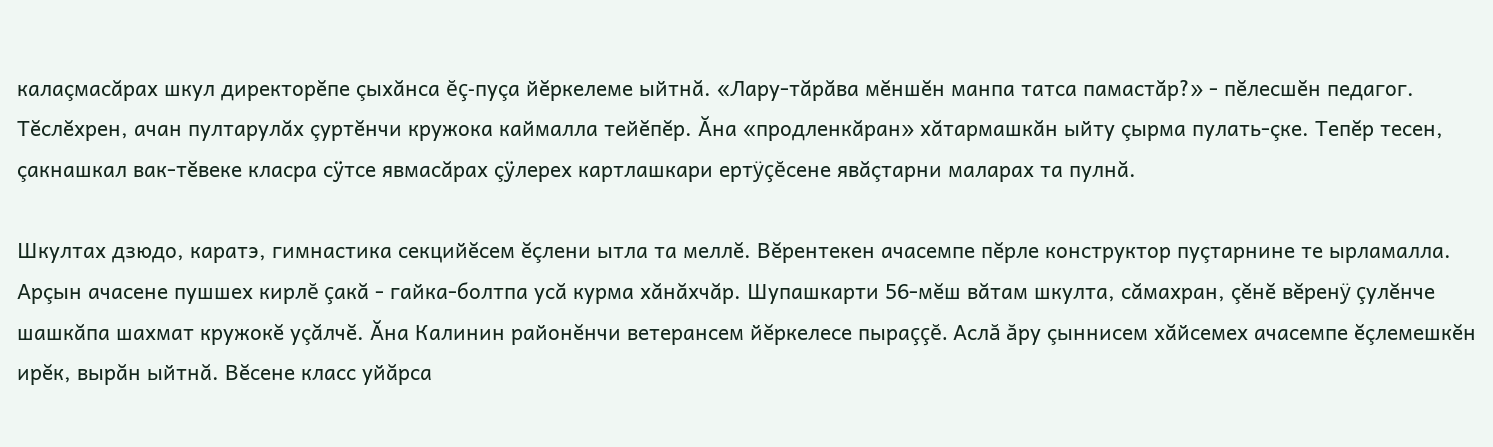калаçмасăрах шкул директорĕпе çыхăнса ĕç-пуçа йĕркелеме ыйтнă. «Лару-тăрăва мĕншĕн манпа татса памастăр?» - пĕлесшĕн педагог. Тĕслĕхрен, ачан пултарулăх çуртĕнчи кружока каймалла тейĕпĕр. Ăна «продленкăран» хăтармашкăн ыйту çырма пулать-çке. Тепĕр тесен, çакнашкал вак-тĕвеке класра сÿтсе явмасăрах çÿлерех картлашкари ертÿçĕсене явăçтарни маларах та пулнă.

Шкултах дзюдо, каратэ, гимнастика секцийĕсем ĕçлени ытла та меллĕ. Вĕрентекен ачасемпе пĕрле конструктор пуçтарнине те ырламалла. Арçын ачасене пушшех кирлĕ çакă - гайка-болтпа усă курма хăнăхчăр. Шупашкарти 56-мĕш вăтам шкулта, сăмахран, çĕнĕ вĕренÿ çулĕнче шашкăпа шахмат кружокĕ уçăлчĕ. Ăна Калинин районĕнчи ветерансем йĕркелесе пыраççĕ. Аслă ăру çыннисем хăйсемех ачасемпе ĕçлемешкĕн ирĕк, вырăн ыйтнă. Вĕсене класс уйăрса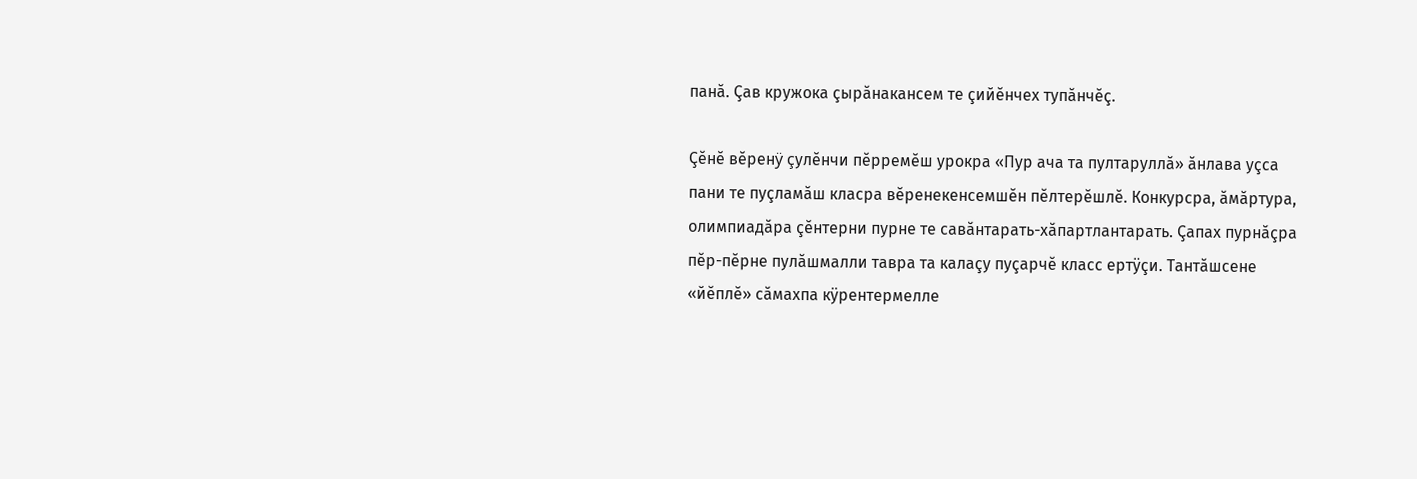панă. Çав кружока çырăнакансем те çийĕнчех тупăнчĕç.

Çĕнĕ вĕренÿ çулĕнчи пĕрремĕш урокра «Пур ача та пултаруллă» ăнлава уçса пани те пуçламăш класра вĕренекенсемшĕн пĕлтерĕшлĕ. Конкурсра, ăмăртура, олимпиадăра çĕнтерни пурне те савăнтарать-хăпартлантарать. Çапах пурнăçра пĕр-пĕрне пулăшмалли тавра та калаçу пуçарчĕ класс ертÿçи. Тантăшсене «йĕплĕ» сăмахпа кÿрентермелле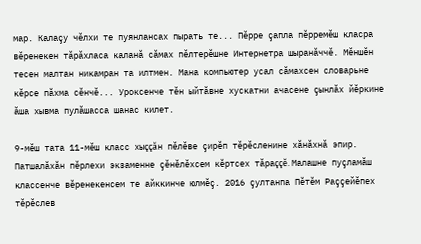мар. Калаçу чĕлхи те пуянлансах пырать те... Пĕрре çапла пĕрремĕш класра вĕренекен тăрăхласа каланă сăмах пĕлтерĕшне Интернетра шыранăччĕ. Мĕншĕн тесен малтан никамран та илтмен. Мана компьютер усал сăмахсен словарьне кĕрсе пăхма сĕнчĕ... Уроксенче тĕн ыйтăвне хускатни ачасене çынлăх йĕркине ăша хывма пулăшасса шанас килет.

9-мĕш тата 11-мĕш класс хыççăн пĕлĕве çирĕп тĕрĕсленине хăнăхнă эпир. Патшалăхăн пĕрлехи экзаменне çĕнĕлĕхсем кĕртсех тăраççĕ. Малашне пуçламăш классенче вĕренекенсем те айккинче юлмĕç. 2016 çултанпа Пĕтĕм Раççейĕпех тĕрĕслев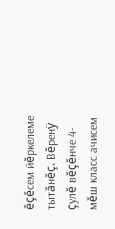ĕçĕсем йĕркелеме тытăнĕç. Вĕренÿ çулĕ вĕçĕнче 4-мĕш класс ачисем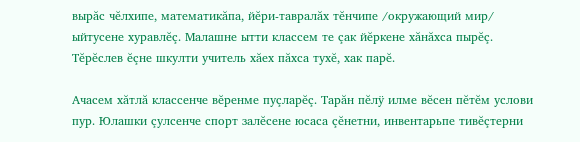вырăс чĕлхипе, математикăпа, йĕри-тавралăх тĕнчипе /окружающий мир/ ыйтусене хуравлĕç. Малашне ытти классем те çак йĕркене хăнăхса пырĕç. Тĕрĕслев ĕçне шкулти учитель хăех пăхса тухĕ, хак парĕ.

Ачасем хăтлă классенче вĕренме пуçларĕç. Тарăн пĕлÿ илме вĕсен пĕтĕм услови пур. Юлашки çулсенче спорт залĕсене юсаса çĕнетни, инвентарьпе тивĕçтерни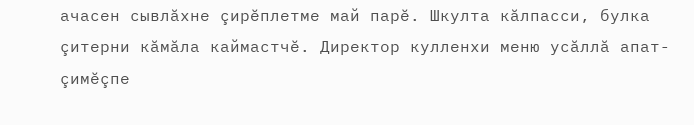ачасен сывлăхне çирĕплетме май парĕ. Шкулта кăлпасси, булка çитерни кăмăла каймастчĕ. Директор кулленхи меню усăллă апат-çимĕçпе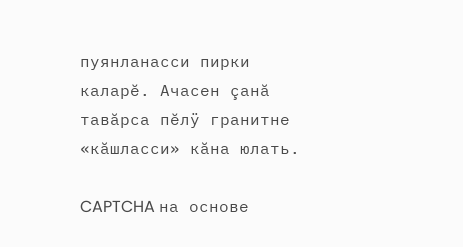пуянланасси пирки каларĕ. Ачасен çанă тавăрса пĕлÿ гранитне «кăшласси» кăна юлать.

CAPTCHA на основе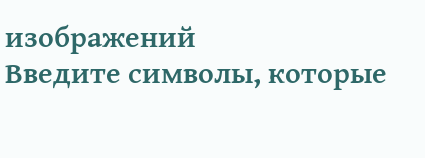изображений
Введите символы, которые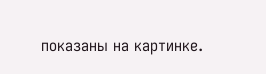показаны на картинке.